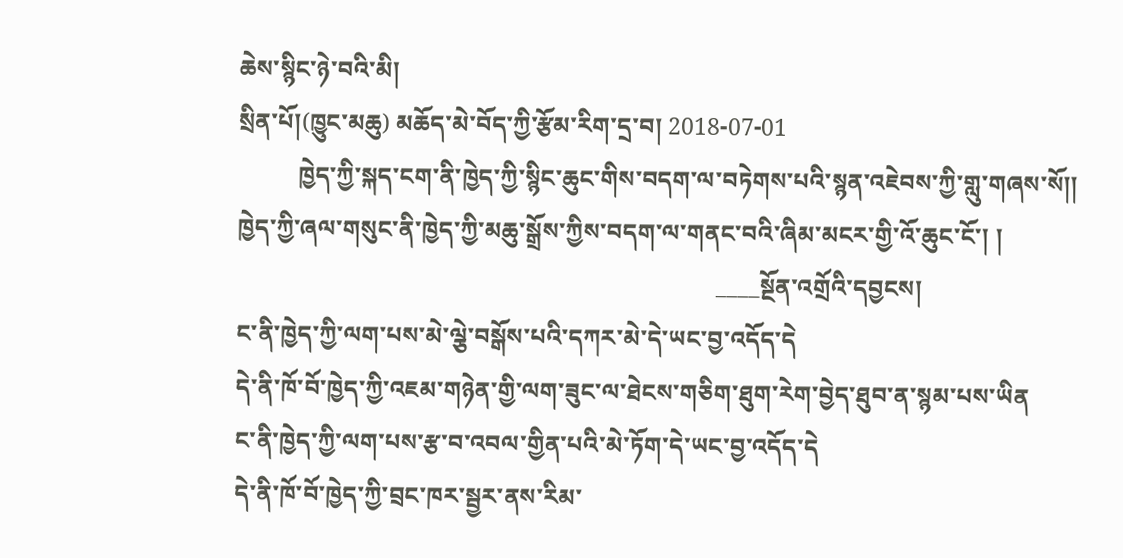ཆེས་སྙིང་ཉེ་བའི་མི།
སྲིན་པོ།(ཁྱུང་མཆུ) མཆོད་མེ་བོད་ཀྱི་རྩོམ་རིག་དྲ་བ། 2018-07-01
          ཁྱེད་ཀྱི་སྐད་ངག་ནི་ཁྱེད་ཀྱི་སྙིང་ཆུང་གིས་བདག་ལ་བཏེགས་པའི་སྙན་འཇེབས་ཀྱི་གླུ་གཞས་སོ།། ཁྱེད་ཀྱི་ཞལ་གསུང་ནི་ཁྱེད་ཀྱི་མཆུ་སྒྲོས་ཀྱིས་བདག་ལ་གནང་བའི་ཞིམ་མངར་གྱི་འོ་ཆུང་ངོ་། །
                                                                                ____སྔོན་འགྲོའི་དབྱངས།
ང་ནི་ཁྱེད་ཀྱི་ལག་པས་མེ་ལྕེ་བསྒོས་པའི་དཀར་མེ་དེ་ཡང་བྱ་འདོད་དེ
དེ་ནི་ཁོ་བོ་ཁྱེད་ཀྱི་འཇམ་གཉེན་གྱི་ལག་ཟུང་ལ་ཐེངས་གཅིག་ཐུག་རེག་བྱེད་ཐུབ་ན་སྙམ་པས་ཡིན
ང་ནི་ཁྱེད་ཀྱི་ལག་པས་རྩ་བ་འབལ་གྱིན་པའི་མེ་ཏོག་དེ་ཡང་བྱ་འདོད་དེ
དེ་ནི་ཁོ་བོ་ཁྱེད་ཀྱི་བྲང་ཁར་སྦྱར་ནས་རིམ་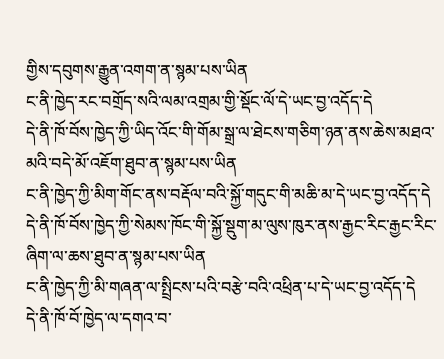གྱིས་དབུགས་རྒྱུན་འགག་ན་སྙམ་པས་ཡིན
ང་ནི་ཁྱེད་རང་བགྲོད་སའི་ལམ་འགྲམ་གྱི་སྡོང་ལོ་དེ་ཡང་བྱ་འདོད་དེ
དེ་ནི་ཁོ་བོས་ཁྱེད་ཀྱི་ཡིད་འོང་གི་གོམ་སྒྲ་ལ་ཐེངས་གཅིག་ཉན་ནས་ཆེས་མཐའ་མའི་བདེ་མོ་འཇོག་ཐུབ་ན་སྙམ་པས་ཡིན
ང་ནི་ཁྱེད་ཀྱི་མིག་གོང་ནས་བརྡོལ་བའི་སྐྱོ་གདུང་གི་མཆི་མ་དེ་ཡང་བྱ་འདོད་དེ
དེ་ནི་ཁོ་བོས་ཁྱེད་ཀྱི་སེམས་ཁོང་གི་སྐྱོ་སྡུག་མ་ལུས་ཁུར་ནས་རྒྱང་རིང་རྒྱང་རིང་ཞིག་ལ་ཆས་ཐུབ་ན་སྙམ་པས་ཡིན
ང་ནི་ཁྱེད་ཀྱི་མི་གཞན་ལ་སྤྲིངས་པའི་བརྩེ་བའི་འཕྲིན་པ་དེ་ཡང་བྱ་འདོད་དེ
དེ་ནི་ཁོ་བོ་ཁྱེད་ལ་དགའ་བ་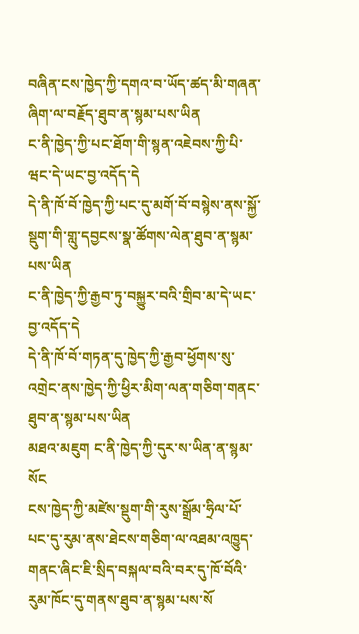བཞིན་ངས་ཁྱེད་ཀྱི་དགའ་བ་ཡོད་ཚད་མི་གཞན་ཞིག་ལ་བརྗོད་ཐུབ་ན་སྙམ་པས་ཡིན
ང་ནི་ཁྱེད་ཀྱི་པང་ཐོག་གི་སྙན་འཇེབས་ཀྱི་པི་ཝང་དེ་ཡང་བྱ་འདོད་དེ
དེ་ནི་ཁོ་བོ་ཁྱེད་ཀྱི་པང་དུ་མགོ་བོ་བསྙེས་ནས་སྐྱོ་སྡུག་གི་གླུ་དབྱངས་སྣ་ཚོགས་ལེན་ཐུབ་ན་སྙམ་པས་ཡིན
ང་ནི་ཁྱེད་ཀྱི་རྒྱབ་ཏུ་བསྐྱུར་བའི་གྲིབ་མ་དེ་ཡང་བྱ་འདོད་དེ
དེ་ནི་ཁོ་བོ་གཏན་དུ་ཁྱེད་ཀྱི་རྒྱབ་ཕྱོགས་སུ་འགྲེང་ནས་ཁྱེད་ཀྱི་ཕྱིར་མིག་ལན་གཅིག་གནང་ཐུབ་ན་སྙམ་པས་ཡིན
མཐའ་མཇུག ང་ནི་ཁྱེད་ཀྱི་དུར་ས་ཡིན་ན་སྙམ་སོང
ངས་ཁྱེད་ཀྱི་མཛེས་སྡུག་གི་རུས་སྒྲོམ་ཧྲིལ་པོ་པང་དུ་རུམ་ནས་ཐེངས་གཅིག་ལ་འཐམ་འཁྱུད་གནང་ཞིང་ཇི་སྲིད་བསྐལ་བའི་བར་དུ་ཁོ་བོའི་རུམ་ཁོང་དུ་གནས་ཐུབ་ན་སྙམ་པས་སོ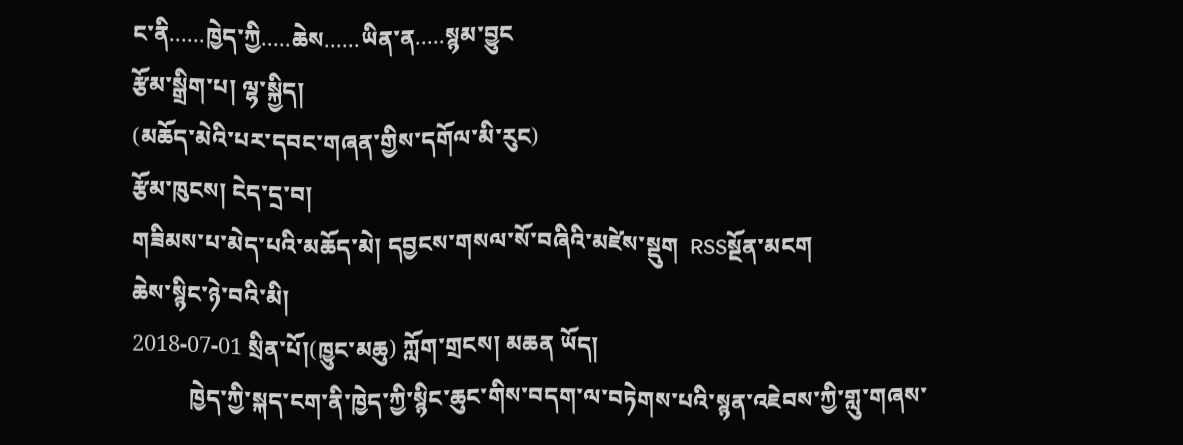ང་ནི......ཁྱེད་ཀྱི.....ཆེས......ཡིན་ན.....སྙམ་བྱུང
རྩོམ་སྒྲིག་པ། ལྷ་སྐྱིད།
(མཆོད་མེའི་པར་དབང་གཞན་གྱིས་དགོལ་མི་རུང)
རྩོམ་ཁུངས། ངེད་དྲ་བ།
གཟིམས་པ་མེད་པའི་མཆོད་མེ། དབྱངས་གསལ་སོ་བཞིའི་མཛེས་སྡུག  RSSསྔོན་མངག
ཆེས་སྙིང་ཉེ་བའི་མི།
2018-07-01 སྲིན་པོ།(ཁྱུང་མཆུ) ཀློག་གྲངས། མཆན ཡོད།
          ཁྱེད་ཀྱི་སྐད་ངག་ནི་ཁྱེད་ཀྱི་སྙིང་ཆུང་གིས་བདག་ལ་བཏེགས་པའི་སྙན་འཇེབས་ཀྱི་གླུ་གཞས་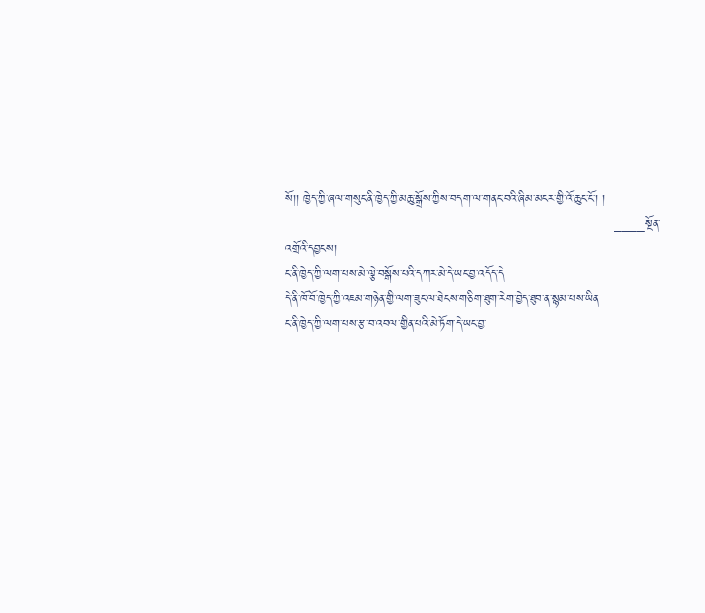སོ།། ཁྱེད་ཀྱི་ཞལ་གསུང་ནི་ཁྱེད་ཀྱི་མཆུ་སྒྲོས་ཀྱིས་བདག་ལ་གནང་བའི་ཞིམ་མངར་གྱི་འོ་ཆུང་ངོ་། །
                                                                                ____སྔོན་འགྲོའི་དབྱངས།
ང་ནི་ཁྱེད་ཀྱི་ལག་པས་མེ་ལྕེ་བསྒོས་པའི་དཀར་མེ་དེ་ཡང་བྱ་འདོད་དེ
དེ་ནི་ཁོ་བོ་ཁྱེད་ཀྱི་འཇམ་གཉེན་གྱི་ལག་ཟུང་ལ་ཐེངས་གཅིག་ཐུག་རེག་བྱེད་ཐུབ་ན་སྙམ་པས་ཡིན
ང་ནི་ཁྱེད་ཀྱི་ལག་པས་རྩ་བ་འབལ་གྱིན་པའི་མེ་ཏོག་དེ་ཡང་བྱ་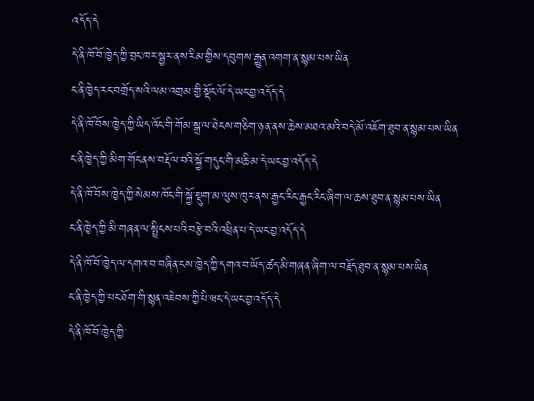འདོད་དེ
དེ་ནི་ཁོ་བོ་ཁྱེད་ཀྱི་བྲང་ཁར་སྦྱར་ནས་རིམ་གྱིས་དབུགས་རྒྱུན་འགག་ན་སྙམ་པས་ཡིན
ང་ནི་ཁྱེད་རང་བགྲོད་སའི་ལམ་འགྲམ་གྱི་སྡོང་ལོ་དེ་ཡང་བྱ་འདོད་དེ
དེ་ནི་ཁོ་བོས་ཁྱེད་ཀྱི་ཡིད་འོང་གི་གོམ་སྒྲ་ལ་ཐེངས་གཅིག་ཉན་ནས་ཆེས་མཐའ་མའི་བདེ་མོ་འཇོག་ཐུབ་ན་སྙམ་པས་ཡིན
ང་ནི་ཁྱེད་ཀྱི་མིག་གོང་ནས་བརྡོལ་བའི་སྐྱོ་གདུང་གི་མཆི་མ་དེ་ཡང་བྱ་འདོད་དེ
དེ་ནི་ཁོ་བོས་ཁྱེད་ཀྱི་སེམས་ཁོང་གི་སྐྱོ་སྡུག་མ་ལུས་ཁུར་ནས་རྒྱང་རིང་རྒྱང་རིང་ཞིག་ལ་ཆས་ཐུབ་ན་སྙམ་པས་ཡིན
ང་ནི་ཁྱེད་ཀྱི་མི་གཞན་ལ་སྤྲིངས་པའི་བརྩེ་བའི་འཕྲིན་པ་དེ་ཡང་བྱ་འདོད་དེ
དེ་ནི་ཁོ་བོ་ཁྱེད་ལ་དགའ་བ་བཞིན་ངས་ཁྱེད་ཀྱི་དགའ་བ་ཡོད་ཚད་མི་གཞན་ཞིག་ལ་བརྗོད་ཐུབ་ན་སྙམ་པས་ཡིན
ང་ནི་ཁྱེད་ཀྱི་པང་ཐོག་གི་སྙན་འཇེབས་ཀྱི་པི་ཝང་དེ་ཡང་བྱ་འདོད་དེ
དེ་ནི་ཁོ་བོ་ཁྱེད་ཀྱི་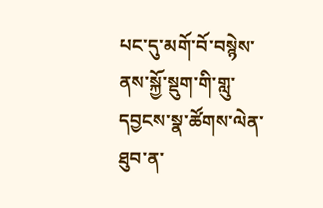པང་དུ་མགོ་བོ་བསྙེས་ནས་སྐྱོ་སྡུག་གི་གླུ་དབྱངས་སྣ་ཚོགས་ལེན་ཐུབ་ན་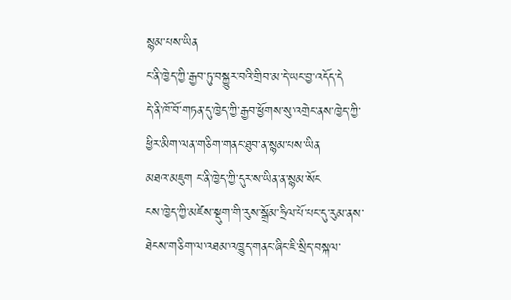སྙམ་པས་ཡིན
ང་ནི་ཁྱེད་ཀྱི་རྒྱབ་ཏུ་བསྐྱུར་བའི་གྲིབ་མ་དེ་ཡང་བྱ་འདོད་དེ
དེ་ནི་ཁོ་བོ་གཏན་དུ་ཁྱེད་ཀྱི་རྒྱབ་ཕྱོགས་སུ་འགྲེང་ནས་ཁྱེད་ཀྱི་ཕྱིར་མིག་ལན་གཅིག་གནང་ཐུབ་ན་སྙམ་པས་ཡིན
མཐའ་མཇུག ང་ནི་ཁྱེད་ཀྱི་དུར་ས་ཡིན་ན་སྙམ་སོང
ངས་ཁྱེད་ཀྱི་མཛེས་སྡུག་གི་རུས་སྒྲོམ་ཧྲིལ་པོ་པང་དུ་རུམ་ནས་ཐེངས་གཅིག་ལ་འཐམ་འཁྱུད་གནང་ཞིང་ཇི་སྲིད་བསྐལ་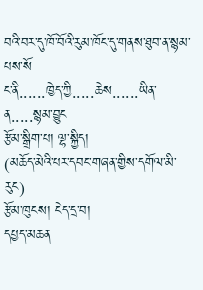བའི་བར་དུ་ཁོ་བོའི་རུམ་ཁོང་དུ་གནས་ཐུབ་ན་སྙམ་པས་སོ
ང་ནི......ཁྱེད་ཀྱི.....ཆེས......ཡིན་ན.....སྙམ་བྱུང
རྩོམ་སྒྲིག་པ། ལྷ་སྐྱིད།
(མཆོད་མེའི་པར་དབང་གཞན་གྱིས་དགོལ་མི་རུང)
རྩོམ་ཁུངས། ངེད་དྲ་བ།
དཔྱད་མཆན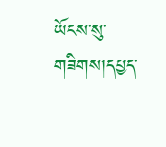ཡོངས་སུ་གཟིགས།དཔྱད་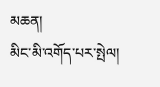མཆན།
མིང་མི་འགོད་པར་སྤེལ།